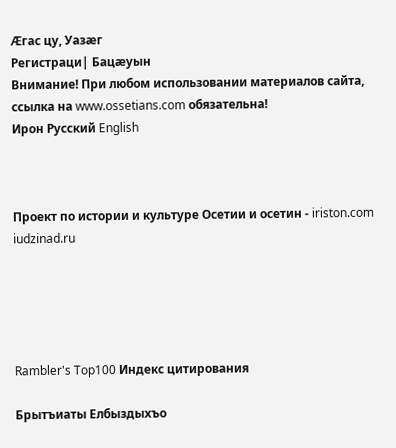Æгас цу, Уазæг
Регистраци| Бацæуын
Внимание! При любом использовании материалов сайта, ссылка на www.ossetians.com обязательна!
Ирон Русский English



Проект по истории и культуре Осетии и осетин - iriston.com iudzinad.ru





Rambler's Top100 Индекс цитирования

Брытъиаты Елбыздыхъо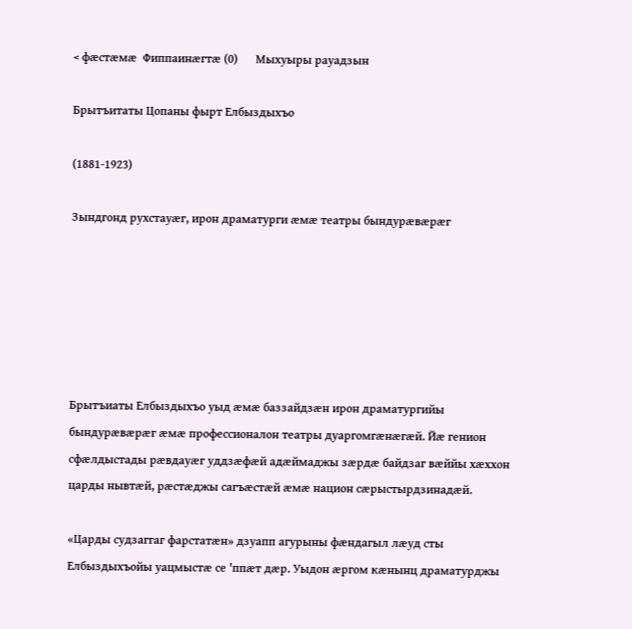< фæстæмæ  Фиппаинæгтæ (0)      Мыхуыры рауадзын

Брытъитаты Цопаны фырт Елбыздыхъо

(1881-1923)

Зындгонд рухстауæг, ирон драматурги æмæ театры бындурæвæрæг






Брытъиаты Елбыздыхъо уыд æмæ баззайдзæн ирон драматургийы бындурæвæрæг æмæ профессионалон театры дуаргомгæнæгæй. Йæ генион сфæлдыстады рæвдауæг уддзæфæй адæймаджы зæрдæ байдзаг вæййы хæххон царды нывтæй, рæстæджы сагъæстæй æмæ национ сæрыстырдзинадæй.

«Царды судзаггаг фарстатæн» дзуапп агурыны фæндагыл лæуд сты Елбыздыхъойы уацмыстæ се 'ппæт дæр. Уыдон æргом кæнынц драматурджы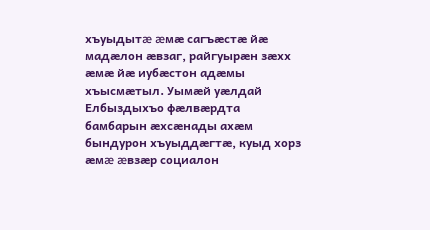хъуыдытæ æмæ сагъæстæ йæ мадæлон æвзаг, райгуырæн зæхх æмæ йæ иубæстон адæмы хъысмæтыл. Уымæй уæлдай Елбыздыхъо фæлвæрдта бамбарын æхсæнады ахæм бындурон хъуыддæгтæ, куыд хорз æмæ æвзæр социалон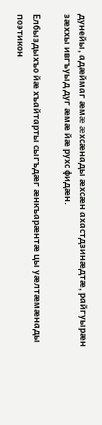дунейы, адæймаг æмæ æхсæнады æхсæн ахастдзинæдтæ, райгуырæн зæххы ивгъуыд дуг æмæ йæ рухс фидæн.

Елбыздыхъо йæ хъайтарты сыгъдæг æнкъарæнтæ цы уæлтæмæнады поэтикон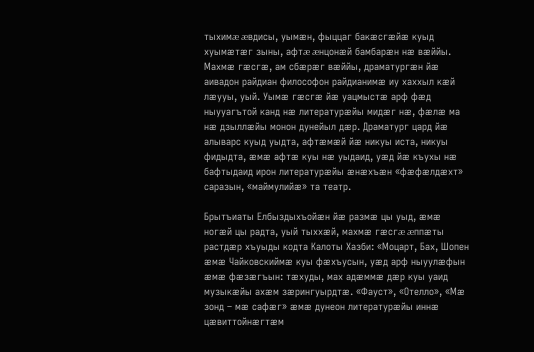тыхимæ æвдисы, уымæн, фыццаг бакæсгæйæ куыд хуымæтæг зыны, афтæ æнцонæй бамбарæн нæ вæййы. Махмæ гæсгæ, ам сбæрæг вæййы, драматургæн йæ аивадон райдиан философон райдианимæ иу хаххыл кæй лæууы, уый. Уымæ гæсгæ йæ уацмыстæ арф фæд ныууагътой канд нæ литературæйы мидæг нæ, фæлæ ма нæ дзыллæйы монон дунейыл дæр. Драматург цард йæ алыварс куыд уыдта, афтæмæй йæ никуы иста, никуы фидыдта, æмæ афтæ куы нæ уыдаид, уæд йæ къухы нæ бафтыдаид ирон литературæйы æнæхъæн «фæфæлдæхт» саразын, «маймулийæ» та театр.

Брытъиаты Елбыздыхъойæн йæ размæ цы уыд, æмæ ногæй цы радта, уый тыххæй, махмæ гæсгæ æппæты растдæр хъуыды кодта Калоты Хазби: «Моцарт, Бах, Шопен æмæ Чайковскиймæ куы фæхъусын, уæд арф ныуулæфын æмæ фæзæгъын: тæхуды, мах адæммæ дæр куы уаид музыкæйы ахæм зæрингуырдтæ. «Фауст», «Отелло», «Мæ зонд – мæ сафæг» æмæ дунеон литературæйы иннæ цæвиттойнæгтæм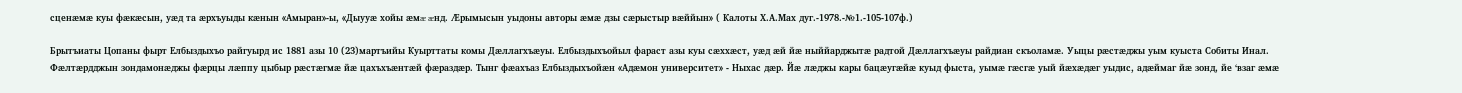сценæмæ куы фæкæсын, уæд та æрхъуыды кæнын «Амыран»-ы, «Дыууæ хойы æмæ æнд. Æрымысын уыдоны авторы æмæ дзы сæрыстыр вæййын» ( Калоты Х.А.Мах дуг.-1978.-№1.-105-107ф.)

Брытъиаты Цопаны фырт Елбыздыхъо райгуырд ис 1881 азы 10 (23)мартъийы Куырттаты комы Дæллагхъæуы. Елбыздыхъойыл фараст азы куы сæххæст, уæд æй йæ ныййарджытæ радтой Дæллагхъæуы райдиан скъоламæ. Уыцы рæстæджы уым куыста Собиты Инал. Фæлтæрдджын зондамонæджы фæрцы лæппу цыбыр рæстæгмæ йæ цахъхъæнтæй фæраздæр. Тынг фæахъаз Елбыздыхъойæн «Адæмон университет» - Ныхас дæр. Йæ лæджы кары бацæугæйæ куыд фыста, уымæ гæсгæ уый йæхæдæг уыдис, адæймаг йæ зонд, йе ‘взаг æмæ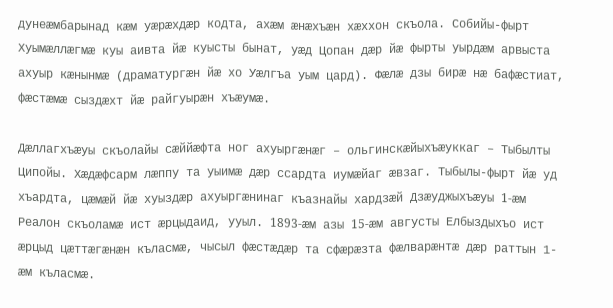дунеæмбарынад кæм уæрæхдæр кодта, ахæм æнæхъæн хæххон скъола. Собийы-фырт Хуымæллæгмæ куы аивта йæ куысты бынат, уæд Цопан дæр йæ фырты уырдæм арвыста ахуыр кæнынмæ (драматургæн йæ хо Уæлгъа уым цард). Фæлæ дзы бирæ нæ бафæстиат, фæстæмæ сыздæхт йæ райгуырæн хъæумæ.

Дæллагхъæуы скъолайы сæййæфта ног ахуыргæнæг – ольгинскæйыхъæуккаг – Тыбылты Ципойы. Хæдæфсарм лæппу та уыимæ дæр ссардта иумæйаг æвзаг. Тыбылы-фырт йæ уд хъардта, цæмæй йæ хуыздæр ахуыргæнинаг къазнайы хардзæй Дзæуджыхъæуы 1-æм Реалон скъоламæ ист æрцыдаид, ууыл. 1893-æм азы 15-æм августы Елбыздыхъо ист æрцыд цæттæгæнæн къласмæ, чысыл фæстæдæр та сфæрæзта фæлварæнтæ дæр раттын 1-æм къласмæ.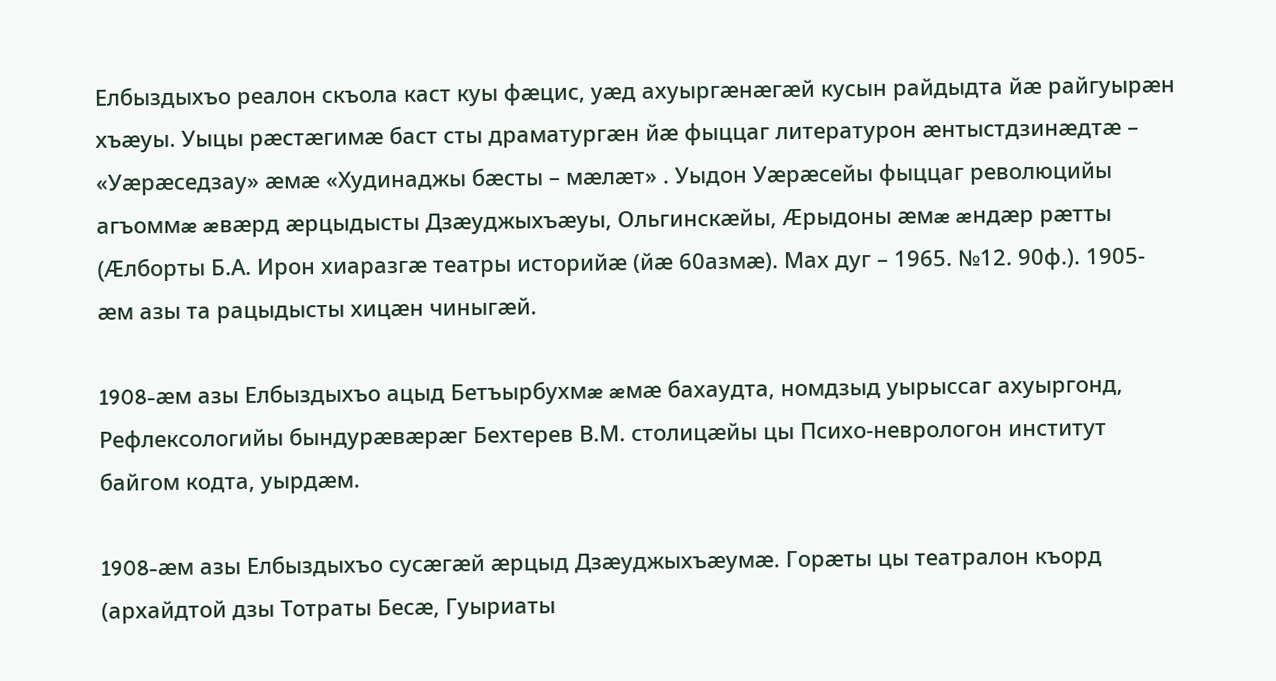Елбыздыхъо реалон скъола каст куы фæцис, уæд ахуыргæнæгæй кусын райдыдта йæ райгуырæн хъæуы. Уыцы рæстæгимæ баст сты драматургæн йæ фыццаг литературон æнтыстдзинæдтæ – «Уæрæседзау» æмæ «Худинаджы бæсты – мæлæт» . Уыдон Уæрæсейы фыццаг революцийы агъоммæ æвæрд æрцыдысты Дзæуджыхъæуы, Ольгинскæйы, Æрыдоны æмæ æндæр рæтты (Æлборты Б.А. Ирон хиаразгæ театры историйæ (йæ 60азмæ). Мах дуг – 1965. №12. 90ф.). 1905-æм азы та рацыдысты хицæн чиныгæй.

1908-æм азы Елбыздыхъо ацыд Бетъырбухмæ æмæ бахаудта, номдзыд уырыссаг ахуыргонд, Рефлексологийы бындурæвæрæг Бехтерев В.М. столицæйы цы Психо-неврологон институт байгом кодта, уырдæм.

1908-æм азы Елбыздыхъо сусæгæй æрцыд Дзæуджыхъæумæ. Горæты цы театралон къорд (архайдтой дзы Тотраты Бесæ, Гуыриаты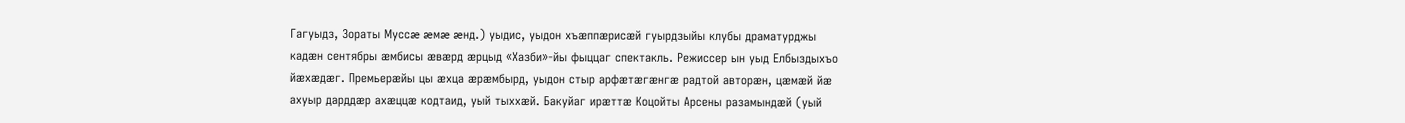Гагуыдз, Зораты Муссæ æмæ æнд.) уыдис, уыдон хъæппæрисæй гуырдзыйы клубы драматурджы кадæн сентябры æмбисы æвæрд æрцыд «Хазби»-йы фыццаг спектакль. Режиссер ын уыд Елбыздыхъо йæхæдæг. Премьерæйы цы æхца æрæмбырд, уыдон стыр арфæтæгæнгæ радтой авторæн, цæмæй йæ ахуыр дарддæр ахæццæ кодтаид, уый тыххæй. Бакуйаг ирæттæ Коцойты Арсены разамындæй (уый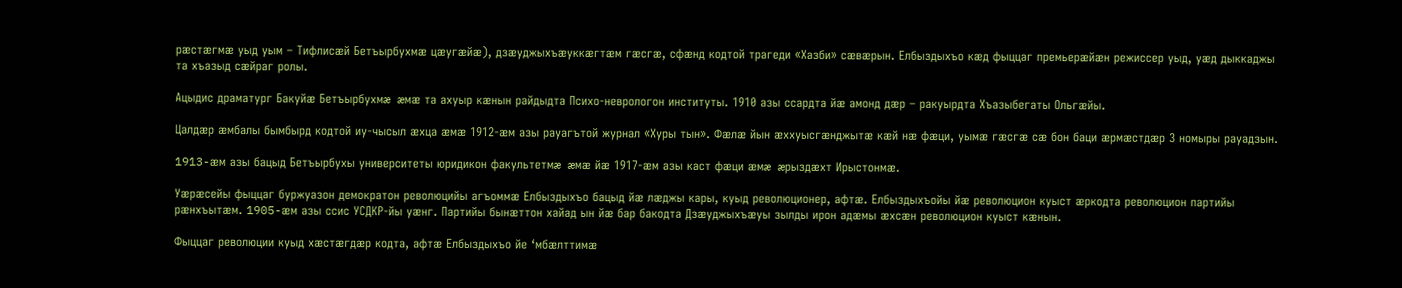рæстæгмæ уыд уым – Тифлисæй Бетъырбухмæ цæугæйæ), дзæуджыхъæуккæгтæм гæсгæ, сфæнд кодтой трагеди «Хазби» сæвæрын. Елбыздыхъо кæд фыццаг премьерæйæн режиссер уыд, уæд дыккаджы та хъазыд сæйраг ролы.

Ацыдис драматург Бакуйæ Бетъырбухмæ æмæ та ахуыр кæнын райдыдта Психо-неврологон институты. 1910 азы ссардта йæ амонд дæр – ракуырдта Хъазыбегаты Ольгæйы.

Цалдæр æмбалы бымбырд кодтой иу-чысыл æхца æмæ 1912-æм азы рауагътой журнал «Хуры тын». Фæлæ йын æххуысгæнджытæ кæй нæ фæци, уымæ гæсгæ сæ бон баци æрмæстдæр 3 номыры рауадзын.

1913-æм азы бацыд Бетъырбухы университеты юридикон факультетмæ æмæ йæ 1917-æм азы каст фæци æмæ æрыздæхт Ирыстонмæ.

Уæрæсейы фыццаг буржуазон демократон революцийы агъоммæ Елбыздыхъо бацыд йæ лæджы кары, куыд революционер, афтæ. Елбыздыхъойы йæ революцион куыст æркодта революцион партийы рæнхъытæм. 1905-æм азы ссис УСДКР-йы уæнг. Партийы бынæттон хайад ын йæ бар бакодта Дзæуджыхъæуы зылды ирон адæмы æхсæн революцион куыст кæнын.

Фыццаг революции куыд хæстæгдæр кодта, афтæ Елбыздыхъо йе ‘мбæлттимæ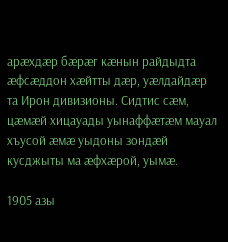арæхдæр бæрæг кæнын райдыдта æфсæддон хæйтты дæр, уæлдайдæр та Ирон дивизионы. Сидтис сæм, цæмæй хицауады уынаффæтæм мауал хъусой æмæ уыдоны зондæй кусджыты ма æфхæрой, уымæ.

1905 азы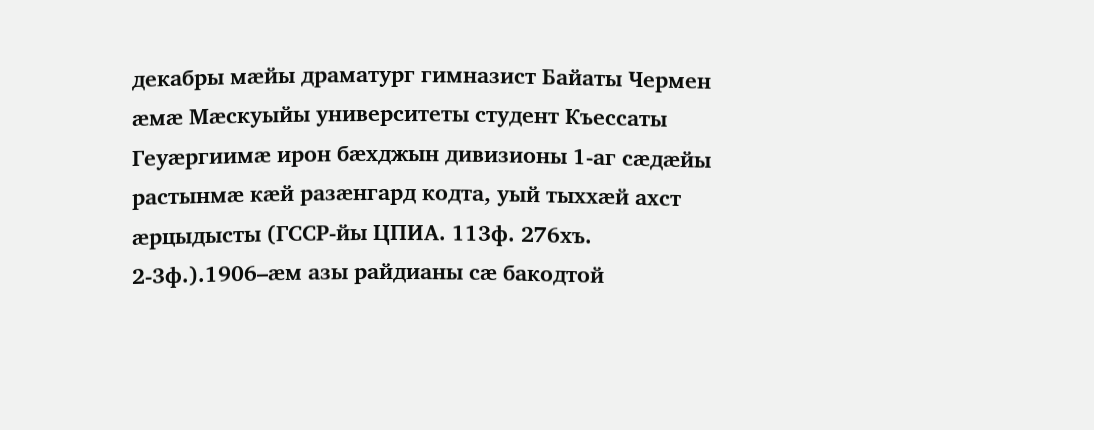декабры мæйы драматург гимназист Байаты Чермен æмæ Мæскуыйы университеты студент Къессаты Геуæргиимæ ирон бæхджын дивизионы 1-аг сæдæйы растынмæ кæй разæнгард кодта, уый тыххæй ахст æрцыдысты (ГССР-йы ЦПИА. 113ф. 276хъ. 2-3ф.).1906–æм азы райдианы сæ бакодтой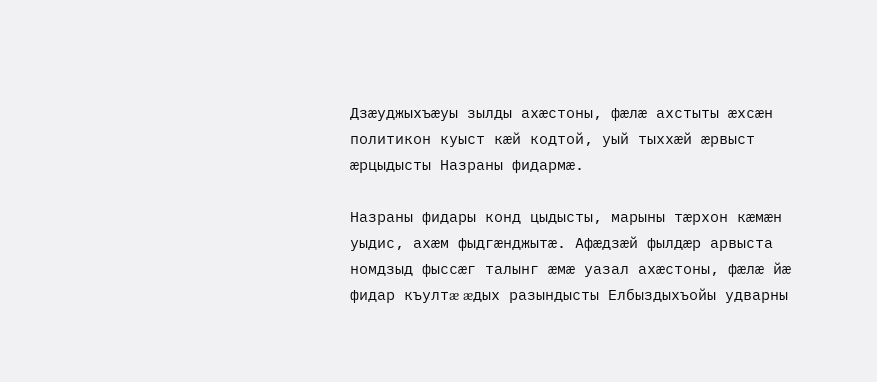Дзæуджыхъæуы зылды ахæстоны, фæлæ ахстыты æхсæн политикон куыст кæй кодтой, уый тыххæй æрвыст æрцыдысты Назраны фидармæ.

Назраны фидары конд цыдысты, марыны тæрхон кæмæн уыдис, ахæм фыдгæнджытæ. Афæдзæй фылдæр арвыста номдзыд фыссæг талынг æмæ уазал ахæстоны, фæлæ йæ фидар къултæ æдых разындысты Елбыздыхъойы удварны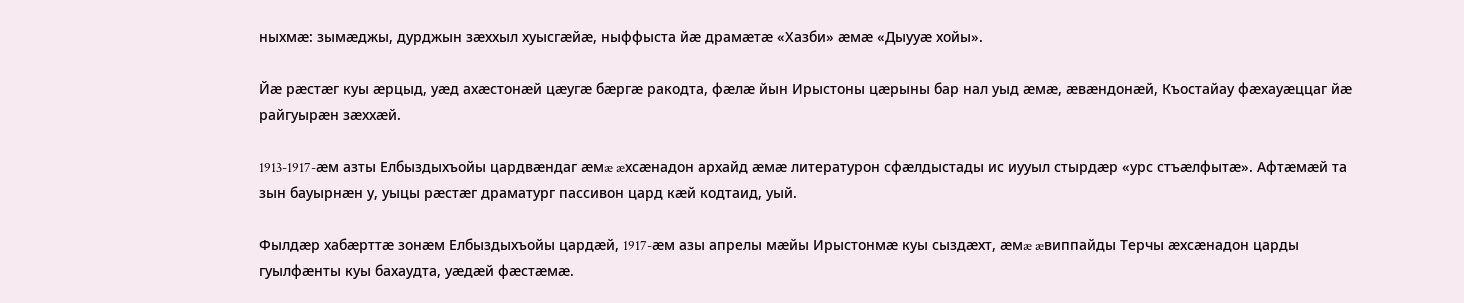ныхмæ: зымæджы, дурджын зæххыл хуысгæйæ, ныффыста йæ драмæтæ «Хазби» æмæ «Дыууæ хойы».

Йæ рæстæг куы æрцыд, уæд ахæстонæй цæугæ бæргæ ракодта, фæлæ йын Ирыстоны цæрыны бар нал уыд æмæ, æвæндонæй, Къостайау фæхауæццаг йæ райгуырæн зæххæй.

1913-1917-æм азты Елбыздыхъойы цардвæндаг æмæ æхсæнадон архайд æмæ литературон сфæлдыстады ис иууыл стырдæр «урс стъæлфытæ». Афтæмæй та зын бауырнæн у, уыцы рæстæг драматург пассивон цард кæй кодтаид, уый.

Фылдæр хабæрттæ зонæм Елбыздыхъойы цардæй, 1917-æм азы апрелы мæйы Ирыстонмæ куы сыздæхт, æмæ æвиппайды Терчы æхсæнадон царды гуылфæнты куы бахаудта, уæдæй фæстæмæ.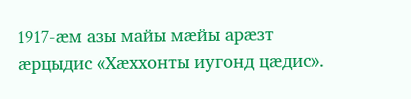1917-æм азы майы мæйы арæзт æрцыдис «Хæххонты иугонд цæдис».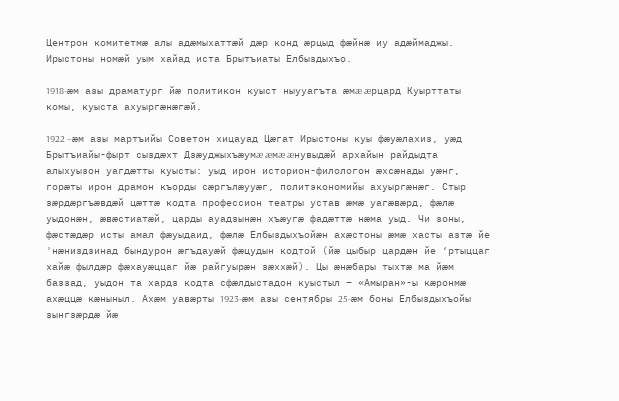Центрон комитетмæ алы адæмыхаттæй дæр конд æрцыд фæйнæ иу адæймаджы. Ирыстоны номæй уым хайад иста Брытъиаты Елбыздыхъо.

1918-æм азы драматург йæ политикон куыст ныууагъта æмæ æрцард Куырттаты комы, куыста ахуыргæнæгæй.

1922 –æм азы мартъийы Советон хицауад Цæгат Ирыстоны куы фæуæлахиз, уæд Брытъиайы-фырт сыздæхт Дзæуджыхъæумæ æмæ æнувыдæй архайын райдыдта алыхуызон уагдæтты куысты: уыд ирон историон-филологон æхсæнады уæнг, горæты ирон драмон къорды сæргълæууæг, политэкономийы ахуыргæнæг. Стыр зæрдæргъæвдæй цæттæ кодта профессион театры устав æмæ уагæвæрд, фæлæ уыдонæн, æвæстиатæй, царды ауадзынæн хъæугæ фадæттæ нæма уыд. Чи зоны, фæстæдæр исты амал фæуыдаид, фæлæ Елбыздыхъойæн ахæстоны æмæ хасты азтæ йе 'нæниздзинад бындурон æгъдауæй фæцудын кодтой (йæ цыбыр цардæн йе ‘ртыццаг хайæ фылдæр фæхауæццаг йæ райгуырæн зæххæй). Цы æнæбары тыхтæ ма йæм баззад, уыдон та хардз кодта сфæлдыстадон куыстыл – «Амыран»-ы кæронмæ ахæццæ кæныныл. Ахæм уавæрты 1923-æм азы сентябры 25-æм боны Елбыздыхъойы зынгзæрдæ йæ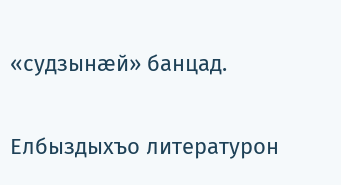«судзынæй» банцад.

Елбыздыхъо литературон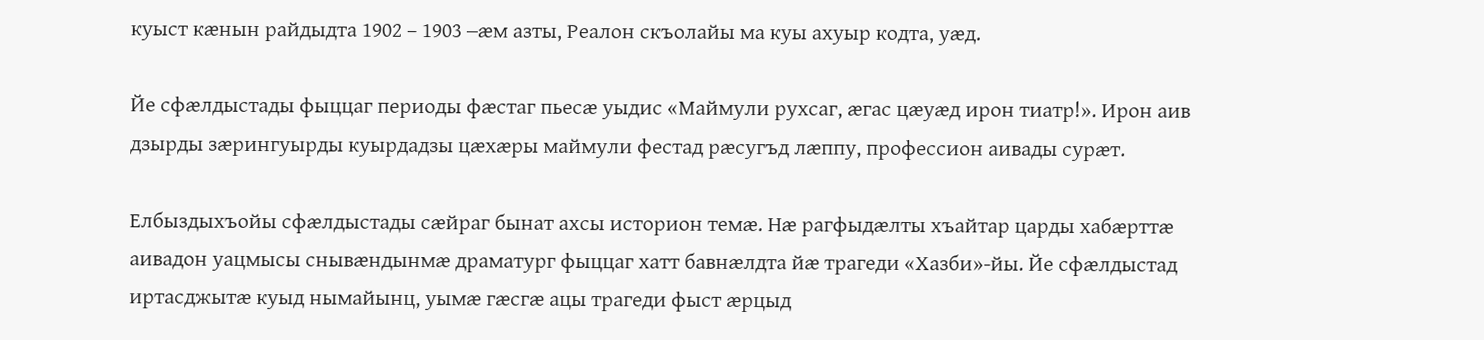куыст кæнын райдыдта 1902 – 1903 –æм азты, Реалон скъолайы ма куы ахуыр кодта, уæд.

Йе сфæлдыстады фыццаг периоды фæстаг пьесæ уыдис «Маймули рухсаг, æгас цæуæд ирон тиатр!». Ирон аив дзырды зæрингуырды куырдадзы цæхæры маймули фестад рæсугъд лæппу, профессион аивады сурæт.

Елбыздыхъойы сфæлдыстады сæйраг бынат ахсы историон темæ. Нæ рагфыдæлты хъайтар царды хабæрттæ аивадон уацмысы снывæндынмæ драматург фыццаг хатт бавнæлдта йæ трагеди «Хазби»-йы. Йе сфæлдыстад иртасджытæ куыд нымайынц, уымæ гæсгæ ацы трагеди фыст æрцыд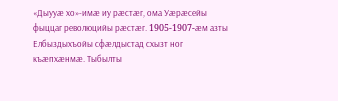«Дыууæ хо»-имæ иу рæстæг, ома Уæрæсейы фыццаг революцийы рæстæг. 1905-1907-æм азты Елбыздыхъойы сфæлдыстад схызт ног къæпхæнмæ. Тыбылты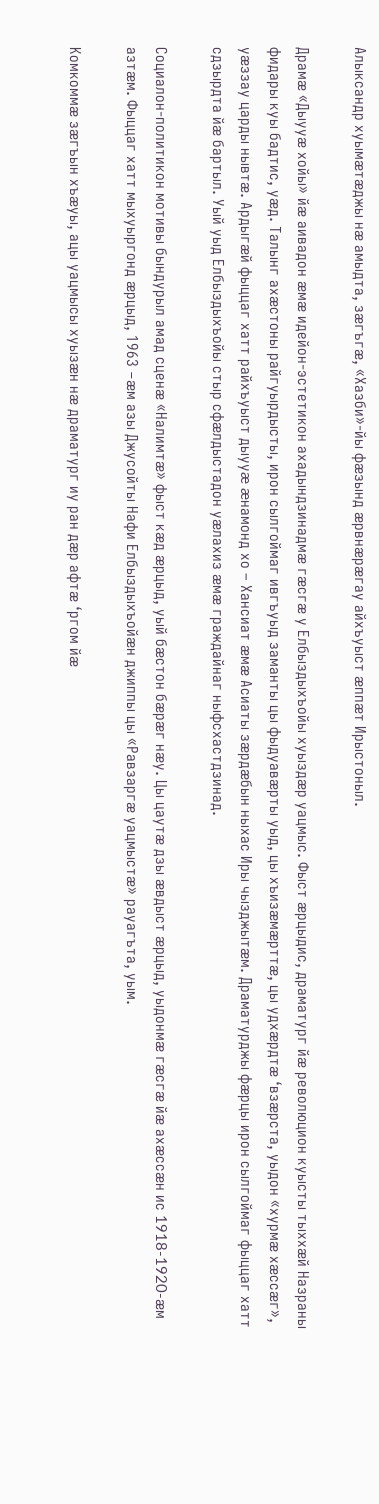Алыксандр хуымæтæджы нæ амыдта, зæгъгæ, «Хазби»-йы фæзынд æрвнæрæгау айхъуыст æппæт Ирыстоныл.

Драмæ «Дыууæ хойы» йæ аивадон æмæ идейон-эстетикон ахадындзинадмæ гæсгæ у Елбыздыхъойы хуыздæр уацмыс. Фыст æрцыдис, драматург йæ революцион куысты тыххæй Назраны фидары куы бадтис, уæд. Талынг ахæстоны райгуырдысты, ирон сылгоймаг ивгъуыд заманты цы фыдуавæрты уыд, цы хъизæмæрттæ, цы удхæрдтæ ‘взæрста, уыдон «хурмæ хæссæг», уæззау царды нывтæ. Ардыгæй фыццаг хатт райхъуыст дыууæ æнамонд хо – Хансиат æмæ Асиаты зæрдæбын ныхас Иры чызджытæм. Драматурджы фæрцы ирон сылгоймаг фыццаг хатт сдзырдта йæ бартыл. Уый уыд Елбыздыхъойы стыр сфæлдыстадон уæлахиз æмæ граждайнаг ныфсхастдзинад.

Социалон-политикон мотивы бындурыл амад сценæ «Налимтæ» фыст кæд æрцыд, уый бæстон бæрæг нæу. Цы цаутæ дзы æвдыст æрцыд, уыдонмæ гæсгæ йæ ахæссæн ис 1918-1920-æм азтæм. Фыццаг хатт мыхуыргонд æрцыд, 1963 –æм азы Джусойты Нафи Елбыздыхъойæн джиппы цы «Равзаргæ уацмыстæ» рауагъта, уым.

Комкоммæ зæгъын хъæуы, ацы уацмысы хуызæн нæ драматург иу ран дæр афтæ ‘ргом йæ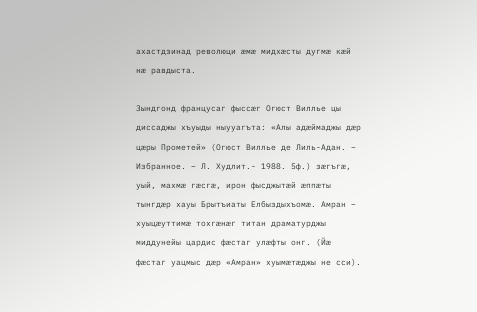ахастдзинад революци æмæ мидхæсты дугмæ кæй нæ равдыста.

Зындгонд францусаг фыссæг Огюст Виллье цы диссаджы хъуыды ныууагъта: «Алы адæймаджы дæр цæры Прометей» (Огюст Виллье де Лиль-Адан. – Избранное. – Л. Худлит.- 1988. 5ф.) зæгъгæ, уый, махмæ гæсгæ, ирон фысджытæй æппæты тынгдæр хауы Брытъиаты Елбыздыхъомæ. Амран – хуыцæуттимæ тохгæнæг титан драматурджы миддунейы цардис фæстаг улæфты онг. (Йæ фæстаг уацмыс дæр «Амран» хуымæтæджы не сси).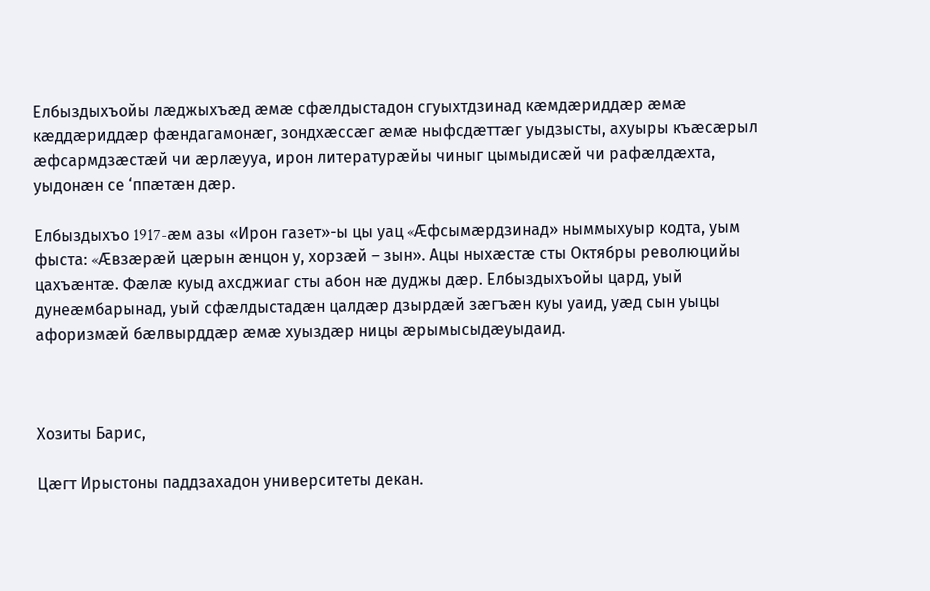Елбыздыхъойы лæджыхъæд æмæ сфæлдыстадон сгуыхтдзинад кæмдæриддæр æмæ кæддæриддæр фæндагамонæг, зондхæссæг æмæ ныфсдæттæг уыдзысты, ахуыры къæсæрыл æфсармдзæстæй чи æрлæууа, ирон литературæйы чиныг цымыдисæй чи рафæлдæхта, уыдонæн се ‘ппæтæн дæр.

Елбыздыхъо 1917-æм азы «Ирон газет»-ы цы уац «Æфсымæрдзинад» ныммыхуыр кодта, уым фыста: «Æвзæрæй цæрын æнцон у, хорзæй – зын». Ацы ныхæстæ сты Октябры революцийы цахъæнтæ. Фæлæ куыд ахсджиаг сты абон нæ дуджы дæр. Елбыздыхъойы цард, уый дунеæмбарынад, уый сфæлдыстадæн цалдæр дзырдæй зæгъæн куы уаид, уæд сын уыцы афоризмæй бæлвырддæр æмæ хуыздæр ницы æрымысыдæуыдаид.



Хозиты Барис,

Цæгт Ирыстоны паддзахадон университеты декан.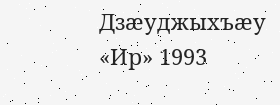Дзæуджыхъæу «Ир» 1993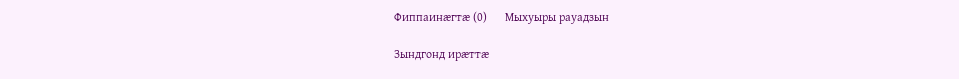Фиппаинæгтæ (0)      Мыхуыры рауадзын

Зындгонд ирæттæ